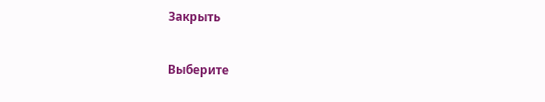Закрыть

Выберите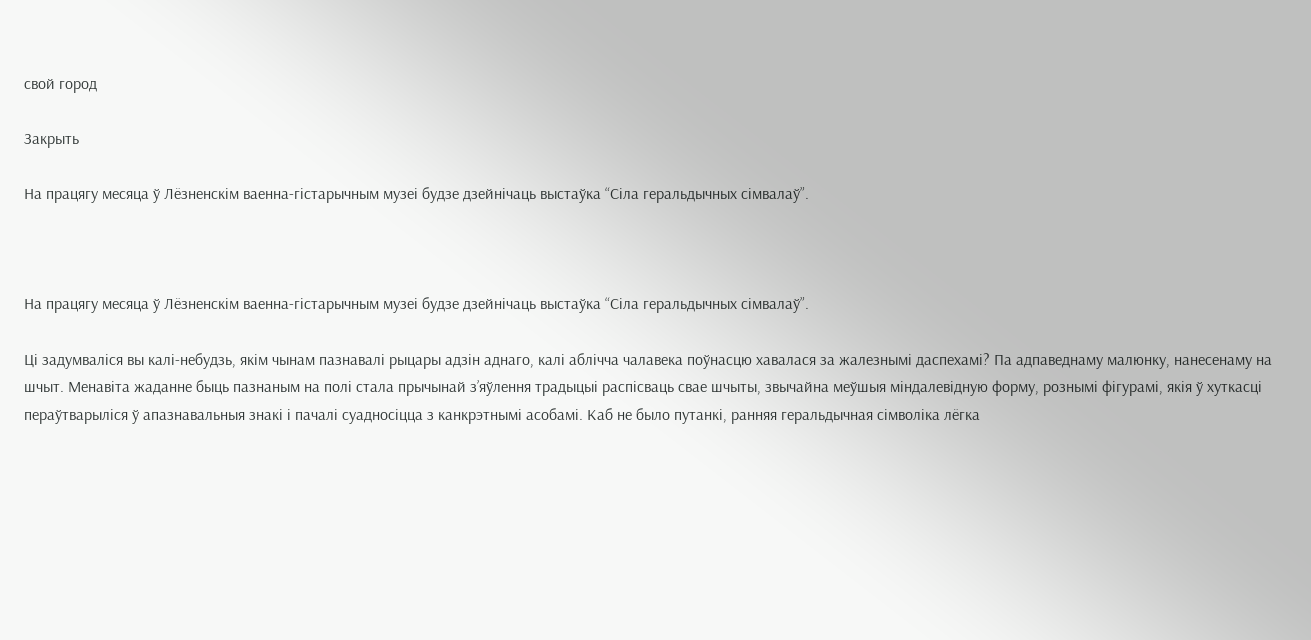свой город

Закрыть

На працягу месяца ў Лёзненскім ваенна-гістарычным музеі будзе дзейнічаць выстаўка “Сіла геральдычных сімвалаў”.



На працягу месяца ў Лёзненскім ваенна-гістарычным музеі будзе дзейнічаць выстаўка “Сіла геральдычных сімвалаў”.

Ці задумваліся вы калі-небудзь, якім чынам пазнавалі рыцары адзін аднаго, калі аблічча чалавека поўнасцю хавалася за жалезнымі даспехамі? Па адпаведнаму малюнку, нанесенаму на шчыт. Менавіта жаданне быць пазнаным на полі стала прычынай з’яўлення традыцыі распісваць свае шчыты, звычайна меўшыя міндалевідную форму, рознымі фігурамі, якія ў хуткасці пераўтварыліся ў апазнавальныя знакі і пачалі суадносіцца з канкрэтнымі асобамі. Каб не было путанкі, ранняя геральдычная сімволіка лёгка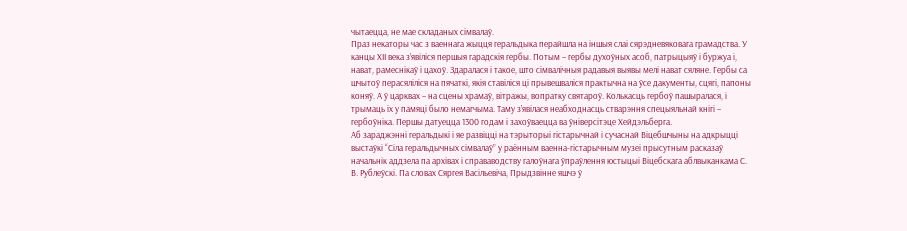чытаецца, не мае складаных сімвалаў.
Праз некаторы час з ваеннага жыцця геральдыка перайшла на іншыя слаі сярэдневяковага грамадства. У канцы ХІІ века з’явіліся першыя гарадскія гербы. Потым – гербы духоўных асоб, патрыцыяў і буржуа і, нават, рамеснікаў і цахоў. Здаралася і такое, што сімвалічныя радавыя выявы мелі нават сяляне. Гербы са шчытоў перасяліліся на пячаткі, якія ставіліся ці прывешваліся практычна на ўсе дакументы, сцягі, папоны коняў. А ў царквах – на сцены храмаў, вітражы, вопратку святароў. Колькасць гербоў пашыралася, і трымаць іх у памяці было немагчыма. Таму з’явілася неабходнасць стварэння спецыяльнай кнігі – гербоўніка. Першы датуецца 1300 годам і захоўваецца ва ўніверсітэце Хейдэльберга.
Аб зараджэнні геральдыкі і яе развіцці на тэрыторыі гістарычнай і сучаснай Віцебшчыны на адкрыцці выстаўкі “Сіла геральдычных сімвалаў” у раённым ваенна-гістарычным музеі прысутным расказаў начальнік аддзела па архівах і справаводству галоўнага ўпраўлення юстыцыі Віцебскага аблвыканкама С. В. Рублеўскі. Па словах Сяргея Васільевіча, Прыдзвінне яшчэ ў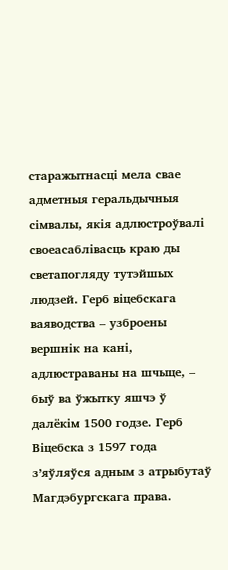старажытнасці мела свае адметныя геральдычныя сімвалы, якія адлюстроўвалі своеасаблівасць краю ды светапогляду тутэйшых людзей. Герб віцебскага ваяводства – узброены вершнік на кані, адлюстраваны на шчыце, – быў ва ўжытку яшчэ ў далёкім 1500 годзе. Герб Віцебска з 1597 года з’яўляўся адным з атрыбутаў Магдэбургскага права.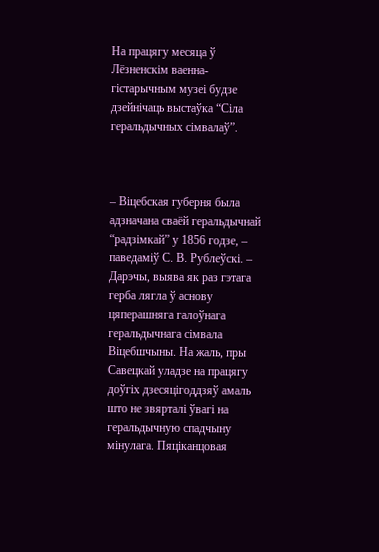На працягу месяца ў Лёзненскім ваенна-гістарычным музеі будзе дзейнічаць выстаўка “Сіла геральдычных сімвалаў”.



– Віцебская губерня была адзначана сваёй геральдычнай “радзімкай” у 1856 годзе, – паведаміў С. В. Рублеўскі. – Дарэчы, выява як раз гэтага герба лягла ў аснову цяперашняга галоўнага геральдычнага сімвала Віцебшчыны. На жаль, пры Савецкай уладзе на працягу доўгіх дзесяцігоддзяў амаль што не звярталі ўвагі на геральдычную спадчыну мінулага. Пяціканцовая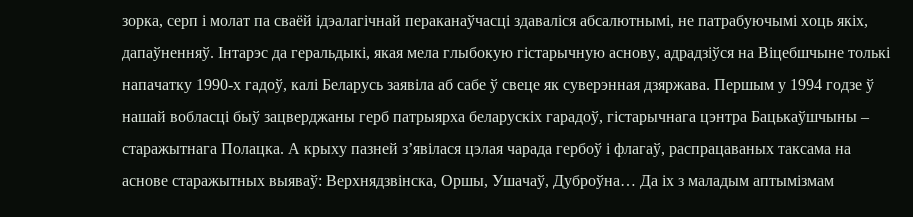зорка, серп і молат па сваёй ідэалагічнай пераканаўчасці здаваліся абсалютнымі, не патрабуючымі хоць якіх, дапаўненняў. Інтарэс да геральдыкі, якая мела глыбокую гістарычную аснову, адрадзіўся на Віцебшчыне толькі напачатку 1990-х гадоў, калі Беларусь заявіла аб сабе ў свеце як суверэнная дзяржава. Першым у 1994 годзе ў нашай вобласці быў зацверджаны герб патрыярха беларускіх гарадоў, гістарычнага цэнтра Бацькаўшчыны – старажытнага Полацка. А крыху пазней з’явілася цэлая чарада гербоў і флагаў, распрацаваных таксама на аснове старажытных выяваў: Верхнядзвінска, Оршы, Ушачаў, Дуброўна… Да іх з маладым аптымізмам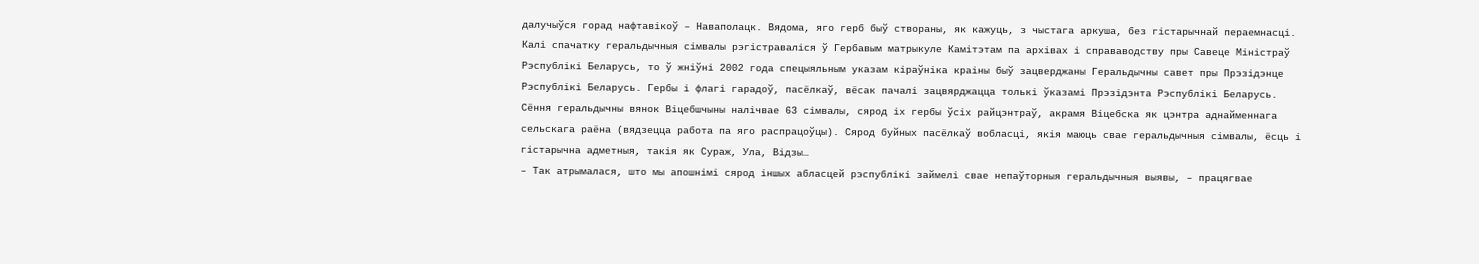далучыўся горад нафтавікоў – Наваполацк. Вядома, яго герб быў створаны, як кажуць, з чыстага аркуша, без гістарычнай пераемнасці.
Калі спачатку геральдычныя сімвалы рэгістраваліся ў Гербавым матрыкуле Камітэтам па архівах і справаводству пры Савеце Міністраў Рэспублікі Беларусь, то ў жніўні 2002 года спецыяльным указам кіраўніка краіны быў зацверджаны Геральдычны савет пры Прэзідэнце Рэспублікі Беларусь. Гербы і флагі гарадоў, пасёлкаў, вёсак пачалі зацвярджацца толькі ўказамі Прэзідэнта Рэспублікі Беларусь.
Сёння геральдычны вянок Віцебшчыны налічвае 63 сімвалы, сярод іх гербы ўсіх райцэнтраў, акрамя Віцебска як цэнтра аднайменнага сельскага раёна (вядзецца работа па яго распрацоўцы). Сярод буйных пасёлкаў вобласці, якія маюць свае геральдычныя сімвалы, ёсць і гістарычна адметныя, такія як Сураж, Ула, Відзы…
– Так атрымалася, што мы апошнімі сярод іншых абласцей рэспублікі займелі свае непаўторныя геральдычныя выявы, – працягвае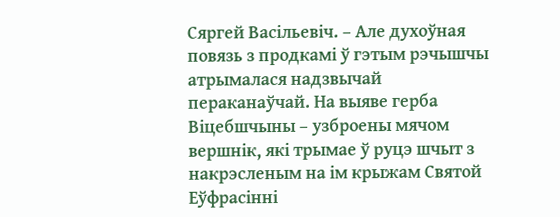Сяргей Васільевіч. – Але духоўная повязь з продкамі ў гэтым рэчышчы атрымалася надзвычай пераканаўчай. На выяве герба Віцебшчыны – узброены мячом вершнік, які трымае ў руцэ шчыт з накрэсленым на ім крыжам Святой Еўфрасінні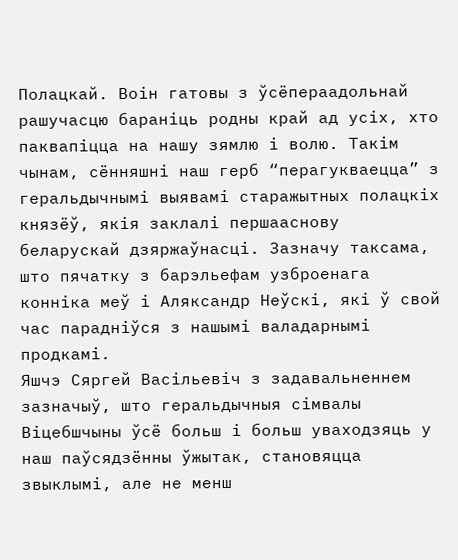Полацкай. Воін гатовы з ўсёпераадольнай рашучасцю бараніць родны край ад усіх, хто паквапіцца на нашу зямлю і волю. Такім чынам, сённяшні наш герб “перагукваецца” з геральдычнымі выявамі старажытных полацкіх князёў, якія заклалі першааснову беларускай дзяржаўнасці. Зазначу таксама, што пячатку з барэльефам узброенага конніка меў і Аляксандр Неўскі, які ў свой час парадніўся з нашымі валадарнымі продкамі.
Яшчэ Сяргей Васільевіч з задавальненнем зазначыў, што геральдычныя сімвалы Віцебшчыны ўсё больш і больш уваходзяць у наш паўсядзённы ўжытак, становяцца звыклымі, але не менш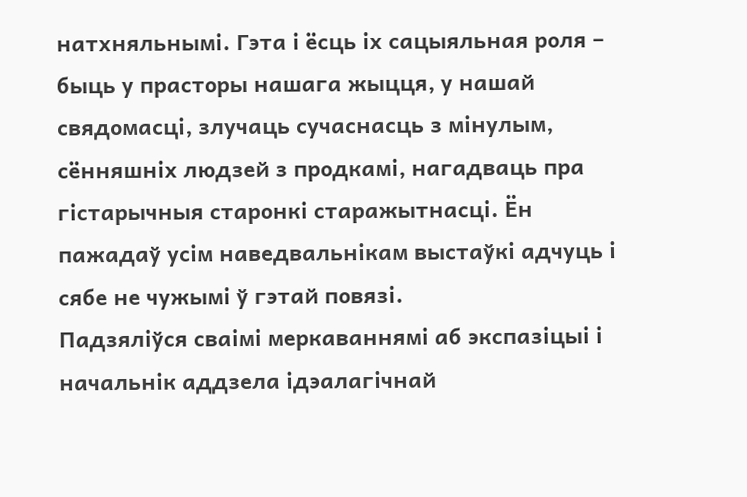натхняльнымі. Гэта і ёсць іх сацыяльная роля – быць у прасторы нашага жыцця, у нашай свядомасці, злучаць сучаснасць з мінулым, сённяшніх людзей з продкамі, нагадваць пра гістарычныя старонкі старажытнасці. Ён пажадаў усім наведвальнікам выстаўкі адчуць і сябе не чужымі ў гэтай повязі.
Падзяліўся сваімі меркаваннямі аб экспазіцыі і начальнік аддзела ідэалагічнай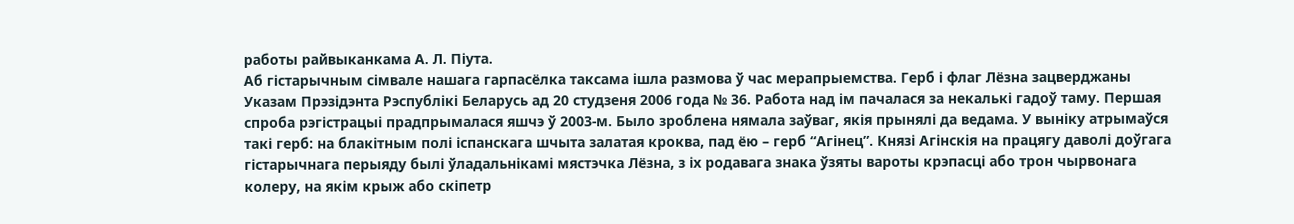работы райвыканкама А. Л. Піута.
Аб гістарычным сімвале нашага гарпасёлка таксама ішла размова ў час мерапрыемства. Герб і флаг Лёзна зацверджаны Указам Прэзідэнта Рэспублікі Беларусь ад 20 студзеня 2006 года № 36. Работа над ім пачалася за некалькі гадоў таму. Першая спроба рэгістрацыі прадпрымалася яшчэ ў 2003-м. Было зроблена нямала заўваг, якія прынялі да ведама. У выніку атрымаўся такі герб: на блакітным полі іспанскага шчыта залатая кроква, пад ёю – герб “Агінец”. Князі Агінскія на працягу даволі доўгага гістарычнага перыяду былі ўладальнікамі мястэчка Лёзна, з іх родавага знака ўзяты вароты крэпасці або трон чырвонага колеру, на якім крыж або скіпетр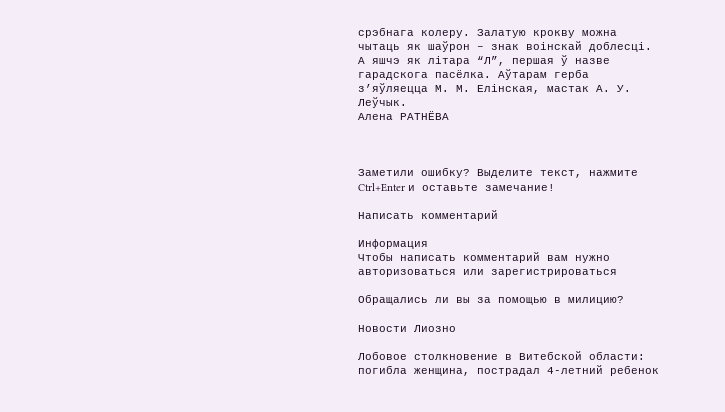срэбнага колеру. Залатую крокву можна чытаць як шаўрон – знак воінскай доблесці. А яшчэ як літара “Л”, першая ў назве гарадскога пасёлка. Аўтарам герба з’яўляецца М. М. Елінская, мастак А. У. Леўчык.
Алена РАТНЁВА



Заметили ошибку? Выделите текст, нажмите Ctrl+Enter и оставьте замечание!

Написать комментарий

Информация
Чтобы написать комментарий вам нужно авторизоваться или зарегистрироваться

Обращались ли вы за помощью в милицию?

Новости Лиозно

Лобовое столкновение в Витебской области: погибла женщина, пострадал 4-летний ребенок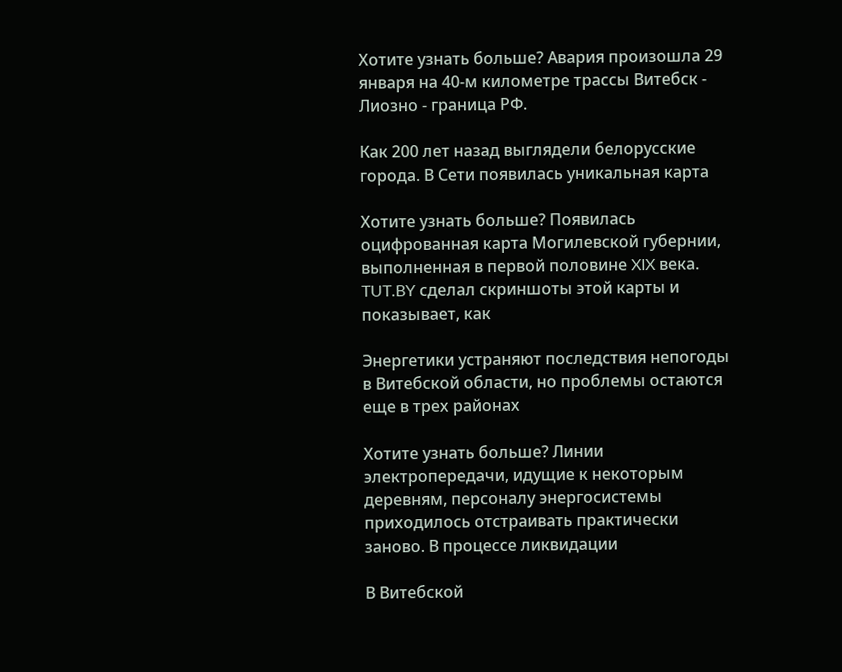Хотите узнать больше? Авария произошла 29 января на 40-м километре трассы Витебск - Лиозно - граница РФ.

Как 200 лет назад выглядели белорусские города. В Сети появилась уникальная карта

Хотите узнать больше? Появилась оцифрованная карта Могилевской губернии, выполненная в первой половине XIX века. TUT.BY сделал скриншоты этой карты и показывает, как

Энергетики устраняют последствия непогоды в Витебской области, но проблемы остаются еще в трех районах

Хотите узнать больше? Линии электропередачи, идущие к некоторым деревням, персоналу энергосистемы приходилось отстраивать практически заново. В процессе ликвидации

В Витебской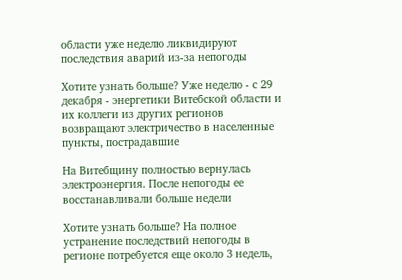области уже неделю ликвидируют последствия аварий из-за непогоды

Хотите узнать больше? Уже неделю - с 29 декабря - энергетики Витебской области и их коллеги из других регионов возвращают электричество в населенные пункты, пострадавшие

На Витебщину полностью вернулась электроэнергия. После непогоды ее восстанавливали больше недели

Хотите узнать больше? На полное устранение последствий непогоды в регионе потребуется еще около 3 недель,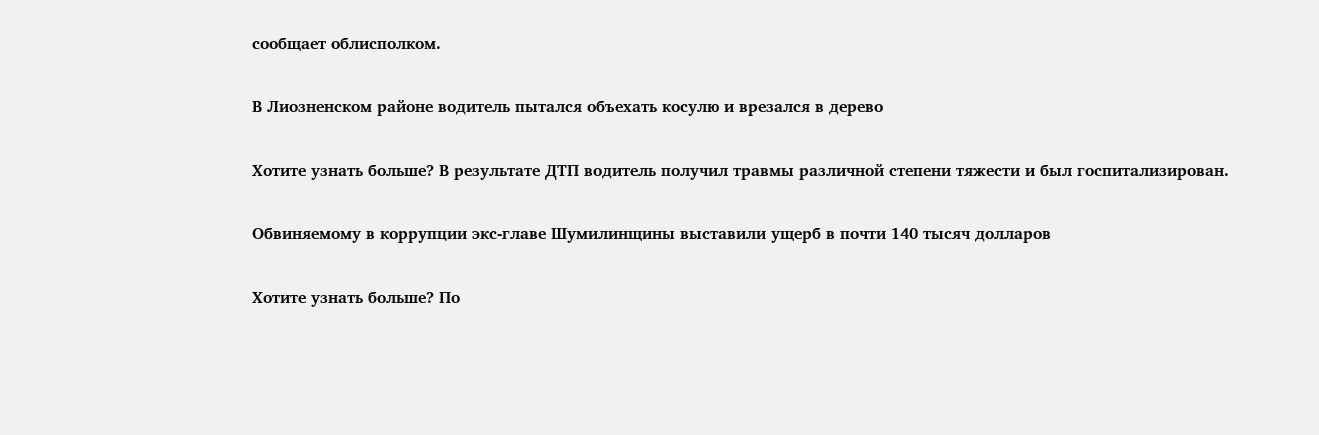сообщает облисполком.

В Лиозненском районе водитель пытался объехать косулю и врезался в дерево

Хотите узнать больше? В результате ДТП водитель получил травмы различной степени тяжести и был госпитализирован.

Обвиняемому в коррупции экс-главе Шумилинщины выставили ущерб в почти 140 тысяч долларов

Хотите узнать больше? По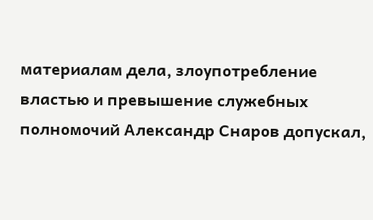материалам дела, злоупотребление властью и превышение служебных полномочий Александр Снаров допускал,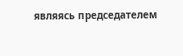являясь председателем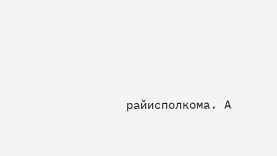райисполкома. А